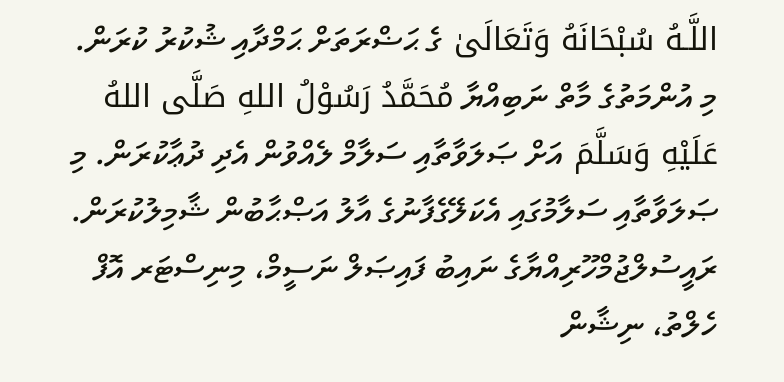اللَّـهُ سُبْحَانَهُ وَتَعَالَىٰ ގެ ޙަޟްރަތަށް ޙަމްދާއި ޝުކުރު ކުރަން. މި އުންމަތުގެ މާތް ނަބިއްޔާ مُحَمَّدُ رَسُوْلُ اللهِ صَلَّى اللهُ عَلَيْهِ وَسَلَّمَ އަށް ޞަލަވާތާއި ސަލާމް ލެއްވުން އެދި ދުޢާކުރަން. މި ޞަލަވާތާއި ސަލާމުގައި އެކަލޭގެފާނުގެ އާލު އަޞްޙާބުން ޝާމިލުކުރަން.
ރައީސުލްޖުމްހޫރިއްޔާގެ ނައިބު ފައިޞަލް ނަސީމް، މިނިސްޓަރ އޮފް ހެލްތު، ނިޝާން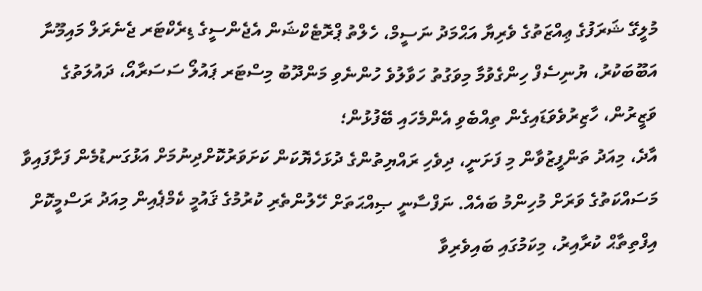މުލީގޭ ޝަރަފުގެ ޢިއްޒަތުގެ ވެރިޔާ އަޙްމަދު ނަސީމް، ހެލްތު ޕްރޮޓެކްޝަން އެޖެންސީގެ ޑިރެކްޓަރ ޖެނެރަލް މައިމޫނާ އަބޫބަކުރު، ޔުނިސެފް ހިންގެވުމާ މިވަގުތު ހަވާލުވެ ހުންނެވި މަންދޫބު މިސްޓަރ ޕައުލޯ ސަސަރާއޯ، ދައުލަތުގެ ވަޒީރުން، ހާޒިރުވެވަޑައިގެން ތިއްބެވި އެންމެހައި ބޭފުޅުން؛
އާދެ، މިއަދު ތަންފީޒުވާން މި ފަށަނީ، ދިވެހި ރައްޔިތުންގެ ދުޅަހެޔޮކަން ކަށަވަރުކޮށްދިނުމަށް އަޅުގަނޑުމެން ފަށާފައިވާ މަސައްކަތުގެ ވަރަށް މުހިންމު ބައެއް. ނަފްސާނީ ޞިއްޙަތަށް ހޭލުންތެރި ކުރުމުގެ ޤައުމީ ކެމްޕެއިން މިއަދު ރަސްމީކޮށް އިފްތިތާޙް ކުރާއިރު، މިކަމުގައި ބައިވެރިވާ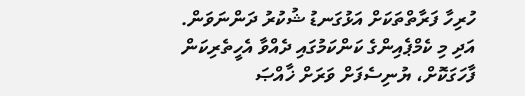ހުރިހާ ފަރާތްތަކަށް އަޅުގަނޑު ޝުކުރު ދަންނަވަން. އަދި މި ކެމްޕެއިންގެ ކަންކަމުގައި ދެއްވާ އެހީތެރިކަން ފާހަގަކޮށް، ޔުނިސެފަށް ވަރަށް ޚާއްޞަ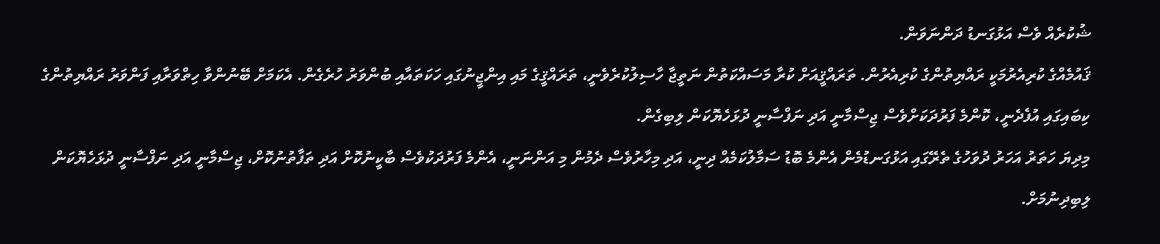ޝުކުރެއް ވެސް އަޅުގަނޑު ދަންނަވަން.
ޤައުމެއްގެ ކުރިއެރުމަކީ ރައްޔިތުންގެ ކުރިއެރުން. ތަރައްޤީއަށް ކުރާ މަސައްކަތުން ނަތީޖާ ހާސިލުކުރެވެނީ، ތަރައްޤީގެ މައި އިންޖީނުގައި ހަކަތައާއި ބުންވަރު ހުރެގެން. އެކަމަށް ބޭނުންވާ ހިތްވަރާއި ފަންވަރު ރައްޔިތުންގެ ކިބައިގައި އުފެދެނީ، ކޮންމެ ފަރުދަކަށްވެސް ޖިސްމާނީ އަދި ނަފްސާނީ ދުޅަހެޔޮކަން ލިބިގެން.
މިދިޔަ ހަތަރު އަހަރު ދުވަހުގެ ތެރޭގައި އަޅުގަނޑުމެން އެންމެ ބޮޑު ސަމާލުކަމެއް ދިނީ، އަދި މިހާރުވެސް ދެމުން މި އަންނަނީ، އެންމެ ފަރުދަކުވެސް ބާކީނުކޮށް އަދި ތަފާތުނުކޮށް، ޖިސްމާނީ އަދި ނަފްސާނީ ދުޅަހެޔޮކަން ލިބިދިނުމަށް.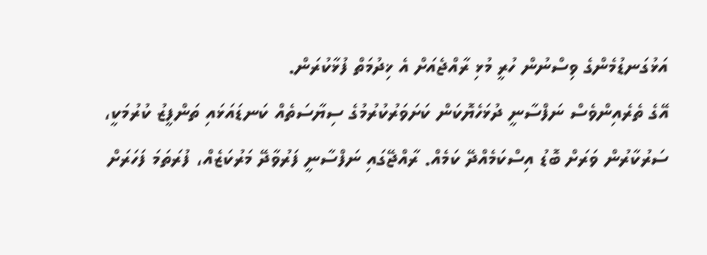އަޅުގަނޑުމެންގެ ވިސްނުން ހުރީ މުޅި ރާއްޖެއަށް އެ ޚިދުމަތް ފުޅާކުރަން.
އޭގެ ތެރެއިންވެސް ނަފްސާނީ ދުޅަހެޔޮކަން ކަށަވަރުކުރުމުގެ ސިޔާސަތެއް ކަނޑައަޅައި ތަންފީޒު ކުރުމަކީ، ސަރުކާރުން ވަރަށް ބޮޑު އިސްކަމެއްދޭ ކަމެއް. ރާއްޖޭގައި ނަފްސާނީ ފަރުވާދޭ މަރުކަޒެއް، ފުރަތަމަ ފަހަރަށް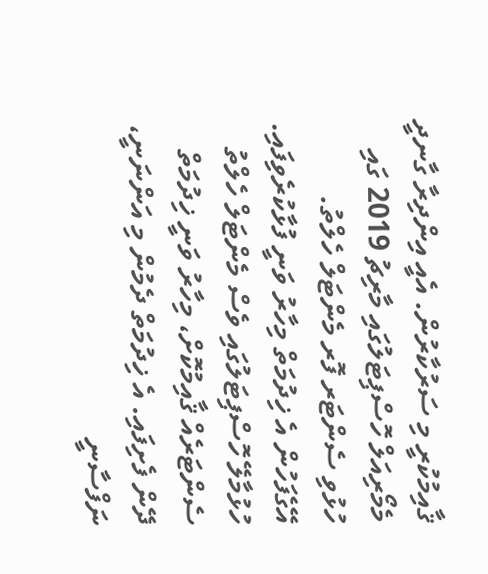ޤާއިމުކުރީ މި ސަރުކާރުން. އެއީ އިންދިރާ ގާނދީ މެމޯރިއަލް ހޮސްޕިޓަލުގައި މާރިޗު 2019 ގައި ހުޅުވި ސެންޓަރ ފޮރ މެންޓަލް ހެލްތު.
އޭގެފަހުން އެ ޚިދުމަތް މިހާރު ވަނީ ފުޅާކުރެވިފައި. ހުޅުމާލޭ ހޮސްޕިޓަލުގައި ވެސް މެންޓަލް ހެލްތު ސެންޓަރެއް ޤާއިމުކޮށް، މިހާރު ވަނީ ޚިދުމަތް ދޭން ފެށިފައި. އެ ޚިދުމަތް ދެމުން މި އަންނަނީ، ނަފްސާނީ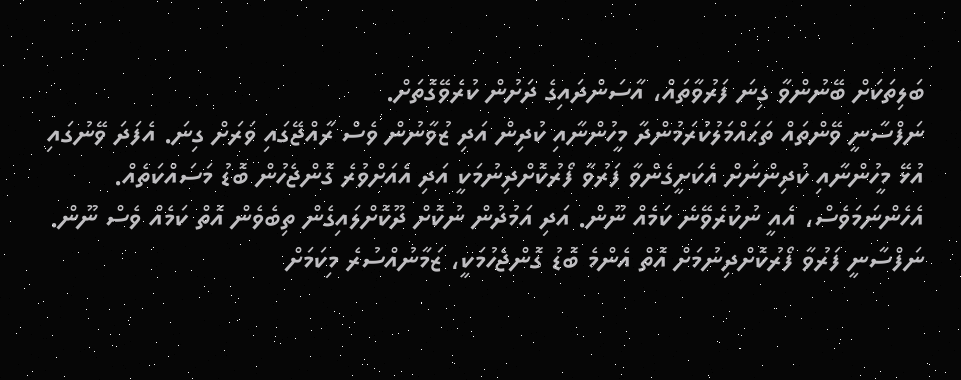ބަލިތަކަށް ބޭނުންވާ ގިނަ ފަރުވާތައް، އާސަންދައިގެ ދަށުން ކުރެވޭގޮތަށް.
ނަފްސާނީ ވޭންތައް ތަޙައްމަލުކުރަމުންދާ މީހުންނާއި ކުދިން އަދި ޒުވާނުން ވެސް ރާއްޖޭގައި ވަރަށް ގިނަ. އެފަދަ ވޭނުގައި އުޅޭ މީހުންނާއި ކުދިންނަށް އެކަށީގެންވާ ފަރުވާ ފޯރުކޮށްދިނުމަކީ އަދި އެއަށްވުރެ ގޮންޖެހުން ބޮޑު މަސައްކަތެއް. އެހެންނަމަވެސް، އެއީ ނުކުރެވޭނެ ކަމެއް ނޫން. އަދި އަމުދުން ނުކޮށް ދޫކޮށްލައިގެން ތިބެވެން އޮތް ކަމެއް ވެސް ނޫން.
ނަފްސާނީ ފަރުވާ ފޯރުކޮށްދިނުމަށް އޮތް އެންމެ ބޮޑު ގޮންޖެހުމަކީ، ޒަމާނުއްސުރެ މިކަމަށް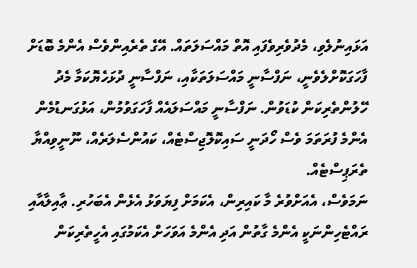އަޅައިނުލެވި، މެދުވެރިވެފައި އޮތް މައްސަލަތައް. އޭގެ ތެރެއިންވެސް އެންމެ ބޮޑަށް ފާހަގަކޮށްލެވެނީ، ނަފްސާނީ މައްސަލަތަކާއި، ނަފްސާނީ ދުޅަހެޔޮކަމާ މެދު ހޭލުންތެރިކަން ކުޑަވުން. ނަފްސާނީ މައްސަލައެއް ފާހަގަވުމުން، އަޅުގަނޑުމެން އެންމެ ފުރަތަމަ ވެސް ހޯދަނީ ސައިކޮލޮޖިސްޓެއް، ކައުންސެލަރެއް، ނޫނީވިއްޔާ ތެރަޕިސްޓެއް.
ނަމަވެސް، އެއަށްވުރެ މާ ކައިރިން، އެކަމަށް ފިޔަވަޅު އެޅެން އެބަހުރި. ޢާއިލާއާއި ރައްޓެހިންނަކީ އެންމެ ގާތުން އަދި އެންމެ އަވަހަށް އެކަމުގައި އެހީތެރިކަން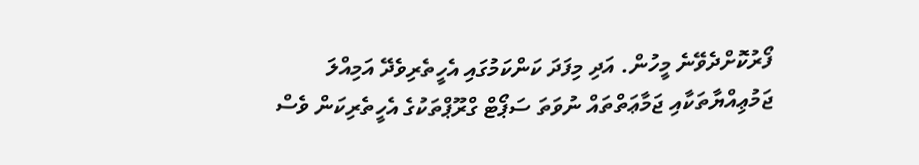ފޯރުކޮށްދެވޭނެ މީހުން. އަދި މިފަދަ ކަންކަމުގައި އެހީތެރިވެދޭ އަމިއްލަ ޖަމުޢިއްޔާތަކާއި ޖަމާޢަތްތައް ނުވަތަ ސަޕޯޓް ގްރޫޕްތަކުގެ އެހީތެރިކަން ވެސް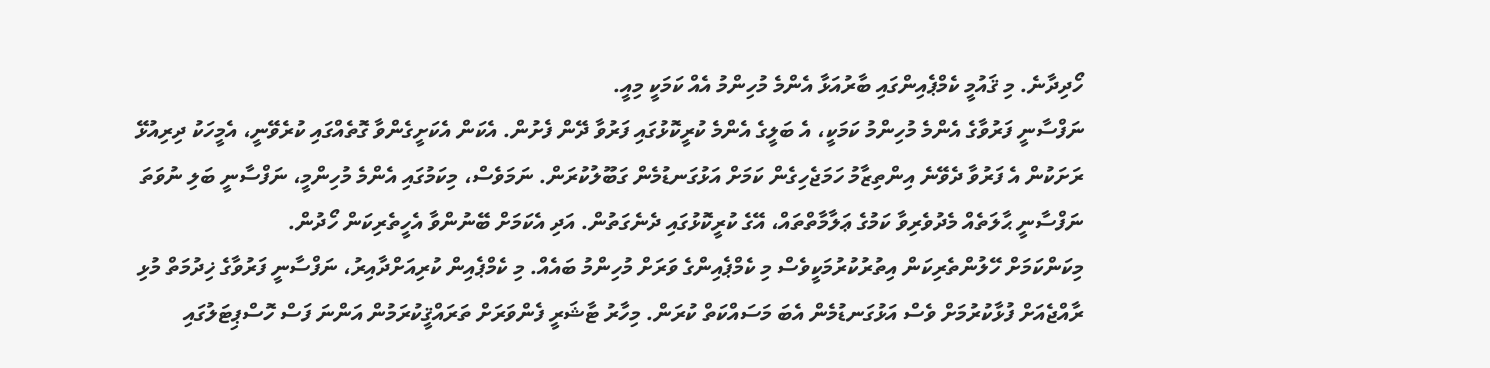ހޯދިދާނެ. މި ޤައުމީ ކެމްޕެއިންގައި ބާރުއަޅާ އެންމެ މުހިންމު އެއް ކަމަކީ މިއީ.
ނަފްސާނީ ފަރުވާގެ އެންމެ މުހިންމު ކަމަކީ، އެ ބަލީގެ އެންމެ ކުރީކޮޅުގައި ފަރުވާ ދޭން ފެށުން. އެކަން އެކަށީގެންވާ ގޮތެއްގައި ކުރެވޭނީ، އެމީހަކު ދިރިއުޅޭ ރަށަކުން އެ ފަރުވާ ދެވޭނެ އިންތިޒާމު ހަމަޖެހިގެން ކަމަށް އަޅުގަނޑުމެން ގަބޫލުކުރަން. ނަމަވެސް، މިކަމުގައި އެންމެ މުހިންމީ، ނަފްސާނީ ބަލި ނުވަތަ ނަފްސާނީ ޙާލަތެއް މެދުވެރިވާ ކަމުގެ ޢަލާމާތްތައް، އޭގެ ކުރީކޮޅުގައި ދެނެގަތުން. އަދި އެކަމަށް ބޭނުންވާ އެހީތެރިކަން ހޯދުން.
މިކަންކަމަށް ހޭލުންތެރިކަން އިތުރުކުރުމަކީވެސް މި ކެމްޕެއިންގެ ވަރަށް މުހިންމު ބައެއް. މި ކެމްޕެއިން ކުރިއަށްދާއިރު، ނަފްސާނީ ފަރުވާގެ ޚިދުމަތް މުޅި ރާއްޖެއަށް ފުޅާކުރުމަށް ވެސް އަޅުގަނޑުމެން އެބަ މަސައްކަތް ކުރަން. މިހާރު ޓާޝަރީ ފެންވަރަށް ތަރައްޤީކުރަމުން އަންނަ ފަސް ހޮސްޕިޓަލުގައި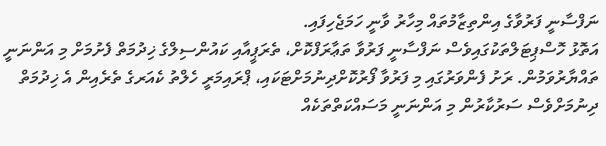ނަފްސާނީ ފަރުވާގެ އިންތިޒާމުތައް މިހާރު ވާނީ ހަމަޖެހިފައި.
އަތޮޅު ހޮސްޕިޓަލްތަކުގައިވެސް ނަފްސާނީ ފަރުވާ ތަޢާރަފްކޮށް، ތެރަޕީއާއި ކައުންސިލްގެ ޚިދުމަތް ފެށުމަށް މި އަންނަނީ ތައްޔާރުވަމުން. ރަށު ފެންވަރުގައި މި ފަރުވާ ފޯރުކޮށްދިނުމަށްޓަކައި، ޕްރައިމަރީ ހެލްތު ކެއަރގެ ތެރެއިން އެ ޚިދުމަތް ދިނުމަށްވެސް ސަރުކާރުން މި އަންނަނީ މަސައްކަތްތަކެއް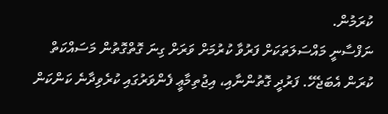ކުރަމުން.
ނަފްސާނީ މައްސަލަތަކަށް ފަރުވާ ކުރުމަށް ވަރަށް ގިނަ ގޮތްގޮތުން މަސައްކަތް ކުރަން އެބަޖެހޭ. ފަރުދީ ގޮތުންނާއި، އިޖުތިމާޢީ ފެންވަރުގައި ކުރެވިދާނެ ކަންކަން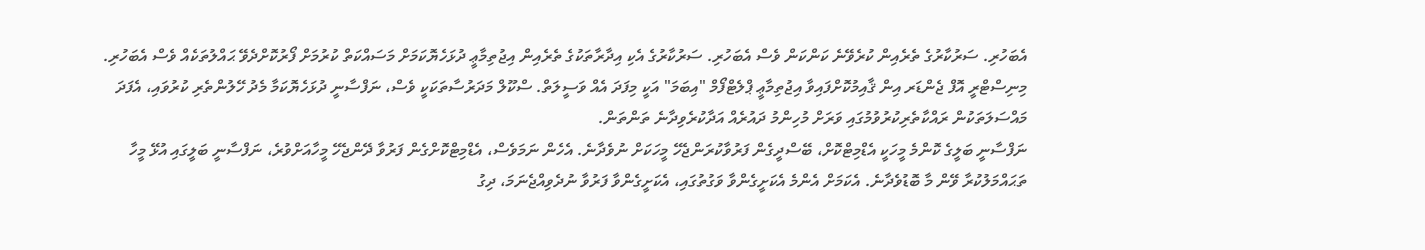އެބަހުރި. ސަރުކާރުގެ ތެރެއިން ކުރެވޭނެ ކަންކަން ވެސް އެބަހުރި. ސަރުކާރުގެ އެކި އިދާރާތަކުގެ ތެރެއިން އިޖުތިމާޢީ ދުޅަހެޔޮކަމަށް މަސައްކަތް ކުރުމަށް ފޯރުކޮށްދެވޭ ޙައްލުތަކެއް ވެސް އެބަހުރި.
މިނިސްޓްރީ އޮފް ޖެންޑަރ އިން ޤާއިމުކޮށްފައިވާ އިޖުތިމާޢީ ޕްލެޓްފޯމް "އިބަމަ" އަކީ މިފަދަ އެއް ވަސީލަތް. ސްކޫލް މަދަރުސާތަކަކީ ވެސް، ނަފްސާނީ ދުޅަހެޔޮކަމާ މެދު ހޭލުންތެރި ކުރުވައި، އެފަދަ މައްސަލަތަކުން ރައްކާތެރިކުރުވުމުގައި ވަރަށް މުހިންމު ދައުރެއް އަދާކުރެވިދާނެ ތަންތަން.
ނަފްސާނީ ބަލީގެ ކޮންމެ މީހަކީ އެޑްމިޓްކޮށް، ބޭސްދީގެން ފަރުވާކުރަންޖެހޭ މީހަކަށް ނުވެދާނެ. އެހެން ނަމަވެސް، އެޑްމިޓްކޮށްގެން ފަރުވާ ދޭންޖެހޭ މީހާއަށްވުރެ، ނަފްސާނީ ބަލީގައި އުޅޭ މީހާ ތަޙައްމަލުކުރާ ވޭން މާ ބޮޑުވެދާނެ. އެކަމަށް އެންމެ އެކަށީގެންވާ ވަގުތުގައި، އެކަށީގެންވާ ފަރުވާ ނުދެވިއްޖެނަމަ، ދިގު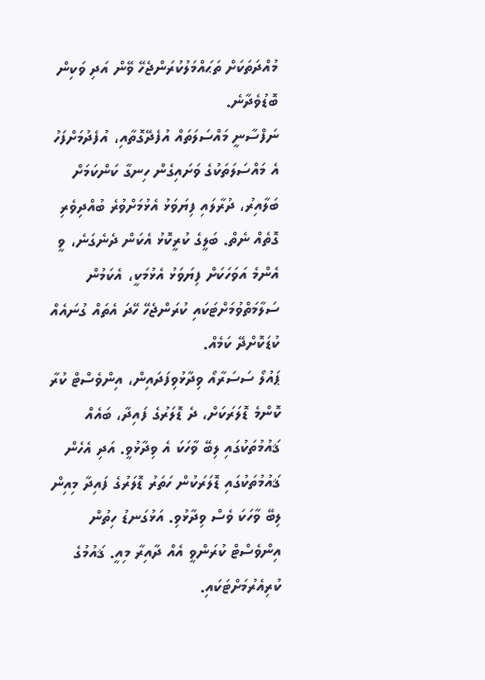މުއްދަތަކަށް ތަޙައްމަލުކުރަންޖެހޭ ވޭން އަދި ވަކިން ބޮޑުވެދާނެ.
ނަފްސާނީ މައްސަލަތައް އުފެދޭގޮތާއި، އުފެދުމަށްފަހު އެ މައްސަލަތަކުގެ ވަށައިގެން ހިނގާ ކަންކަމަށް ބަލާއިރު، ދުރާލައި ފިޔަވަޅު އެޅުމަށްވުރެ ބުއްދިވެރި ގޮތެއް ނެތް. ބަލީގެ ކުރީކޮޅު އެކަން ދެނެގަނެ، ވީ އެންމެ އަވަހަކަށް ފިޔަވަޅު އެޅުމަކީ، އެކަމުން ސަލާމަތްވުމަށްޓަކައި ކުރަންޖެހޭ ހޭދަ އެތައް ގުނައެއް ކުޑަކޮށްދޭ ކަމެއް.
ޕައުލޯ ސަސަރާއޯ ވިދާޅުވިފަދައިން، އިންވެސްޓް ކުރާ ކޮންމެ ޑޮލަރަކަށް، ދެ ޑޮލަރުގެ ފައިދާ، ބައެއް ޤައުމުތަކުގައި ލިބޭ ވާހަކަ އެ ވިދާޅުވީ. އަދި އެހެން ޤައުމުތަކުގައި ޑޮލަރަކުން ހަތަރު ޑޮލަރުގެ ފައިދާ މިއިން ލިބޭ ވާހަކަ ވެސް ވިދާޅުވި. އަޅުގަނޑު ހިތުން އިންވެސްޓް ކުރަންވީ އެއް ދާއިރާ މިއީ. ޤައުމުގެ ކުރިއެރުމަށްޓަކައި.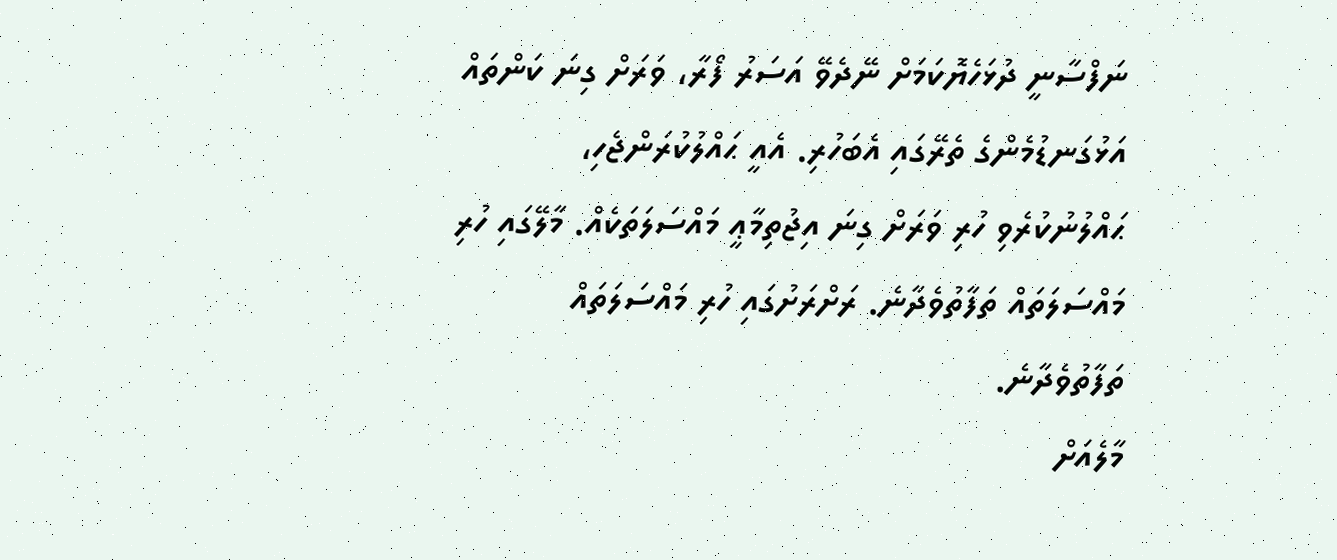ނަފްސާނީ ދުޅަހެޔޮކަމަށް ނޭދެވޭ އަސަރު ފޯރާ، ވަރަށް ގިނަ ކަންތައް އަޅުގަނޑުމެންގެ ތެރޭގައި އެބަހުރި. އެއީ ޙައްލުކުރަންޖެހި، ޙައްލުނުކުރެވި ހުރި ވަރަށް ގިނަ އިޖުތިމާޢީ މައްސަލަތަކެއް. މާލޭގައި ހުރި މައްސަލަތައް ތަފާތުވެދާނެ. ރަށްރަށުގައި ހުރި މައްސަލަތައް ތަފާތުވެދާނެ.
މާލެއަށް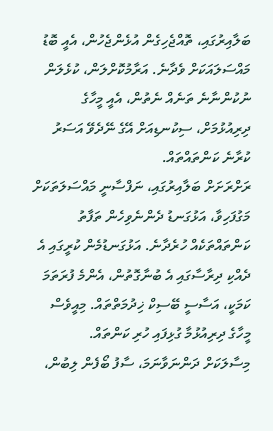ބަލާއިރުގައި، ތޮއްޖެހިގެން އުޅެންޖެހުން، އެއީ ބޮޑު މައްސަލައަކަށް ވެދާނެ. އަރާމުކޮށްލަން، ކުޅެލަން ނުކުންނާނެ ތަނެއް ނެތުން، އެއީ މީހާގެ ދިރިއުޅުމަށް، ސިކުނޑިއަށް އޭގެ ނޭދެވޭ އަސަރު ކުރާނެ ކަންތައްތައް.
ރަށްރަށަށް ބަލާއިރުގައި، ނަފްސާނީ މައްސަލަތަކަށް މަގުފަހިވާ، އަޅުގަނޑު ދެންނެވިހެން ތަފާތު ކަންތައްތަކެއް ހުރެދާނެ. އަޅުގަނޑުމެން ކުރީގައި އެ ދެއްކި ދިރާސާގައި އެ ބުނާގޮތުން، އެންމެ ފުރަތަމަ ކަމަކީ، އަސާސީ ބޭސިކް ޚިދުމަތްތައް. މިއީވެސް މީހާގެ ދިރިއުޅުމާ ގުޅިފައި ހުރި ކަންތައް.
މިސާލަކަށް ދަންނަވާނަމަ، ސާފު ބޯފެން ލިބުން،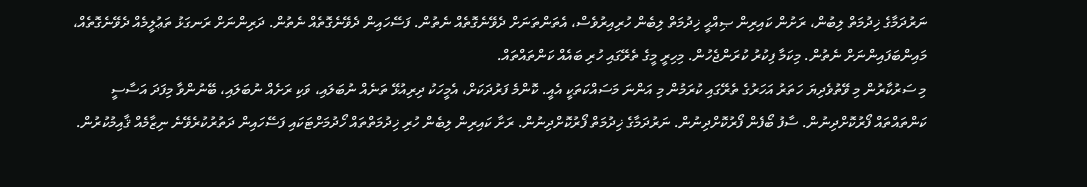ނަރުދަމާގެ ޚިދުމަތް ލިބުން، ރަށުން ކައިރިން ޞިއްޙީ ޚިދުމަތް ލިބެން ހުރިއިރުވެސް، އެތަންތަނަށް ދެވޭނެގޮތެއް ނެތުން. ފަސޭހައިން ދެވޭނެގޮތެއް ނެތުން. ދަރިންނަށް ރަނގަޅު ތަޢުލީމެއް ދެވޭނެގޮތެއް، މައިންބަފައިންނަށް ނެތުން. މިކަމާ ފިކުރު ކުރަންޖެހުން. މިހިރީ މީގެ ތެރޭގައި ހުރި ބައެއް ކަންތައްތައް.
މި ސަރުކާރުން މި ވޭތުވެދިޔަ ހަތަރު އަހަރުގެ ތެރޭގައި ކުރަމުން މި އަންނަ މަސައްކަތަކީ އެއީ. ކޮންމެ ފަރުދަކަށް، އެމީހަކު ދިރިއުޅޭ ތަނެއް ނުބަލައި، ވަކި ރަށެއް ނުބަލައި، ބޭނުންވާ މިފަދަ އަސާސީ ކަންތައްތައް ފޯރުކޮށްދިނުން. ސާފު ބޯފެން ފޯރުކޮށްދިނުން. ނަރުދަމާގެ ޚިދުމަތް ފޯރުކޮށްދިނުން. ރަށާ ކައިރިން ލިބެން ހުރި ޚިދުމަތްތައް ހޯދުމަށްޓަކައި ފަސޭހައިން ދަތުރުކުރެވޭނެ ނިޒާމެއް ޤާއިމުކުރުން.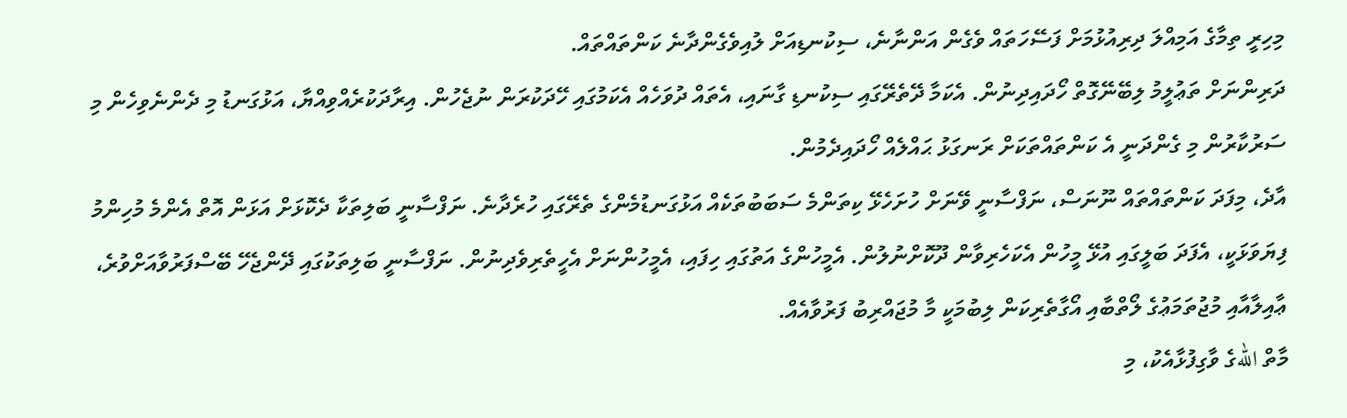މިހިރީ ތިމާގެ އަމިއްލަ ދިރިއުޅުމަށް ފަސޭހަތައް ވެގެން އަންނާނެ، ސިކުނޑިއަށް ލުއިވެގެންދާނެ ކަންތައްތައް.
ދަރިންނަށް ތަޢުލީމު ލިބޭނޭގޮތް ހޯދައިދިނުން. އެކަމާ ދޭތެރޭގައި ސިކުނޑި ގާނައި، އެތައް ދުވަހެއް އެކަމުގައި ހޭދަކުރަން ނުޖެހުން. އިރާދަކުރެއްވިއްޔާ، އަޅުގަނޑު މި ދެންނެވިހެން މި ސަރުކާރުން މި ގެންދަނީ އެ ކަންތައްތަކަށް ރަނގަޅު ޙައްލެއް ހޯދައިދެމުން.
އާދެ، މިފަދަ ކަންތައްތައް ނޫނަސް، ނަފްސާނީ ވޭނަށް ހުށަހެޅޭ ކިތަންމެ ސަބަބުތަކެއް އަޅުގަނޑުމެންގެ ތެރޭގައި ހުރެދާނެ. ނަފްސާނީ ބަލިތަކާ ދެކޮޅަށް އަޅަން އޮތް އެންމެ މުހިންމު ފިޔަވަޅަކީ، އެފަދަ ބަލީގައި އުޅޭ މީހުން އެކަހެރިވާން ދޫކޮށްނުލުން. އެމީހުންގެ އަތުގައި ހިފައި، އެމީހުންނަށް އެހީތެރިވެދިނުން. ނަފްސާނީ ބަލިތަކުގައި ދޭންޖެހޭ ބޭސްފަރުވާއަށްވުރެ، ޢާއިލާއާއި މުޖުތަމަޢުގެ ލޯތްބާއި އޯގާތެރިކަން ލިބުމަކީ މާ މުޖައްރިބު ފަރުވާއެއް.
މާތް اللهގެ ވާގިފުޅާއެކު، މި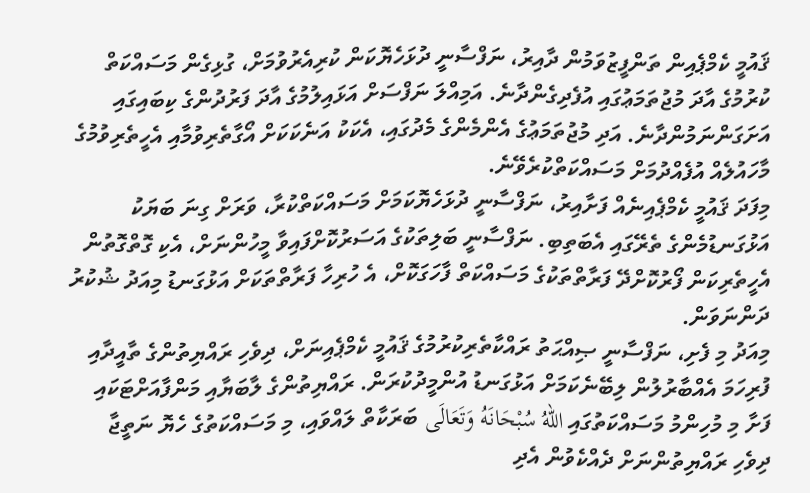ޤައުމީ ކެމްޕެއިން ތަންފީޒުވަމުން ދާއިރު، ނަފްސާނީ ދުޅަހެޔޮކަން ކުރިއެރުވުމަށް، ގުޅިގެން މަސައްކަތް ކުރުމުގެ އާދަ މުޖުތަމަޢުގައި އުފެދިގެންދާނެ. އަމިއްލަ ނަފްސަށް އަޅައިލުމުގެ އާދަ ފަރުދުންގެ ކިބައިގައި އަށަގަންނަމުންދާނެ. އަދި މުޖުތަމަޢުގެ އެންމެންގެ މެދުގައި، އެކަކު އަނެކަކަށް އޯގާތެރިވުމާއި އެހީތެރިވުމުގެ މާހައުލެއް އުފެއްދުމަށް މަސައްކަތްކުރެވޭނެ.
މިފަދަ ޤައުމީ ކެމްޕެއިނެއް ފަށާއިރު، ނަފްސާނީ ދުޅަހެޔޮކަމަށް މަސައްކަތްކުރާ، ވަރަށް ގިނަ ބަޔަކު އަޅުގަނޑުމެންގެ ތެރޭގައި އެބަތިބި. ނަފްސާނީ ބަލިތަކުގެ އަސަރުކޮށްފައިވާ މީހުންނަށް، އެކި ގޮތްގޮތުން އެހީތެރިކަން ފޯރުކޮށްދޭ ފަރާތްތަކުގެ މަސައްކަތް ފާހަގަކޮށް، އެ ހުރިހާ ފަރާތްތަކަށް އަޅުގަނޑު މިއަދު ޝުކުރު ދަންނަވަން.
މިއަދު މި ފެށި، ނަފްސާނީ ޞިއްޙަތު ރައްކާތެރިކުރުމުގެ ޤައުމީ ކެމްޕެއިނަށް، ދިވެހި ރައްޔިތުންގެ ތާއީދާއި ފުރިހަމަ އެއްބާރުލުން ލިބޭނެކަމަށް އަޅުގަނޑު އުންމީދުކުރަން. ރައްޔިތުންގެ ލާބަޔާއި މަންފާއަށްޓަކައި ފަށާ މި މުހިންމު މަސައްކަތުގައި اللهُ سُبْحَانَهُ وَتَعَالَى ބަރަކާތް ލައްވައި، މި މަސައްކަތުގެ ހެޔޮ ނަތީޖާ ދިވެހި ރައްޔިތުންނަށް ދެއްކެވުން އެދި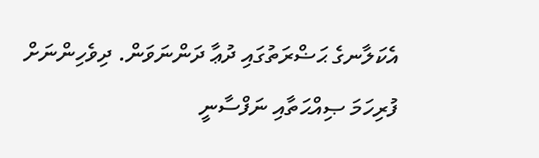އެކަލާނގެ ޙަޟްރަތުގައި ދުޢާ ދަންނަވަން. ދިވެހިންނަށް ފުރިހަމަ ޞިއްޙަތާއި ނަފްސާނީ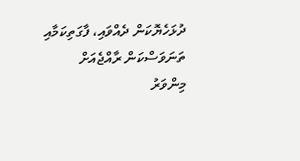ދުޅަހެޔޮކަން ދެއްވައި، ފާގަތިކަމާއި ތަނަވަސްކަން ރާއްޖެއަށް މިންވަރު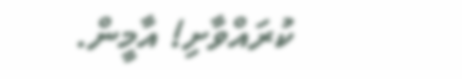ކުރައްވާށި! އާމީން.